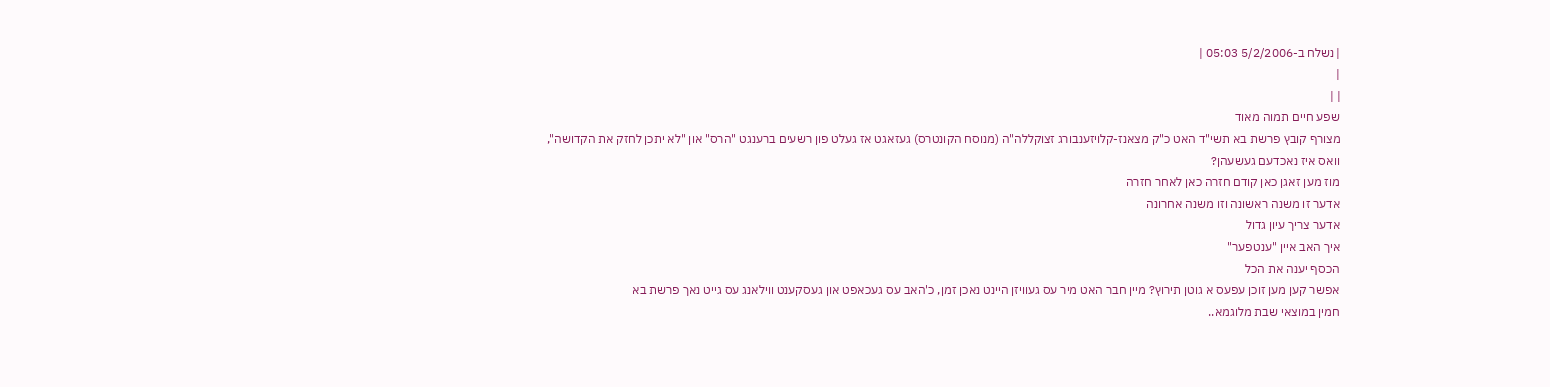| נשלח ב-5/2/2006 05:03 |
|
| |
שפע חיים תמוה מאוד
מצורף קובץ פרשת בא תשי"ד האט כ"ק מצאנז-קלויזענבורג זצוקללה"ה (מנוסח הקונטרס) געזאגט אז געלט פון רשעים ברענגט "הרס" און "לא יתכן לחזק את הקדושה",
וואס איז נאכדעם געשעהן?
מוז מען זאגן כאן קודם חזרה כאן לאחר חזרה
אדער זו משנה ראשונה וזו משנה אחרונה
אדער צריך עיון גדול
איך האב איין "ענטפער"
הכסף יענה את הכל
אפשר קען מען זוכן עפעס א גוטן תירוץ? מיין חבר האט מיר עס געוויזן היינט נאכן זמן, כ'האב עס געכאפט און געסקענט ווילאנג עס גייט נאך פרשת בא
חמין במוצאי שבת מלוגמא..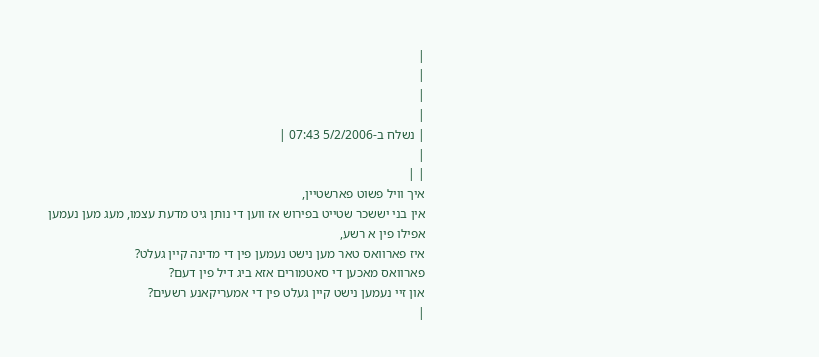|
|
|
|
| נשלח ב-5/2/2006 07:43 |
|
| |
איך וויל פשוט פארשטיין,
אין בני יששכר שטייט בפירוש אז ווען די נותן גיט מדעת עצמו, מעג מען נעמען אפילו פין א רשע,
איז פארוואס טאר מען נישט נעמען פין די מדינה קיין געלט?
פארוואס מאכען די סאטמורים אזא ביג דיל פין דעם?
און זיי נעמען נישט קיין געלט פין די אמעריקאנע רשעים?
|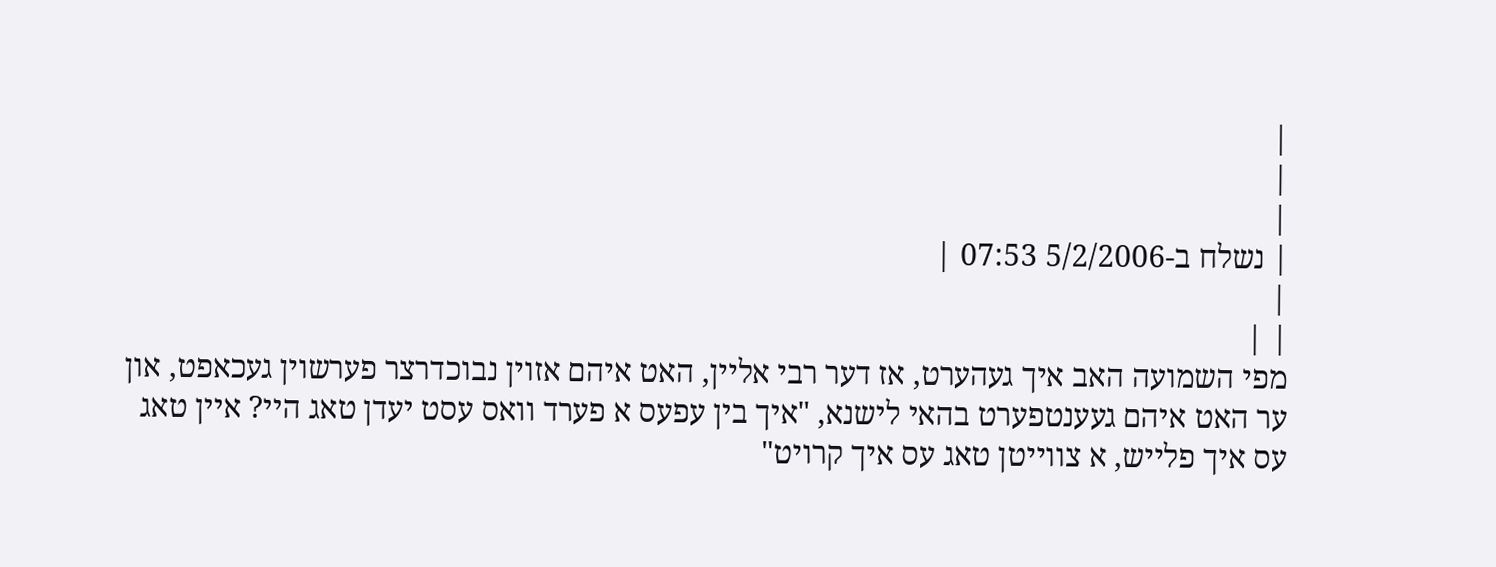|
|
|
| נשלח ב-5/2/2006 07:53 |
|
| |
מפי השמועה האב איך געהערט, אז דער רבי אליין, האט איהם אזוין נבוכדרצר פערשוין געכאפט, און ער האט איהם געענטפערט בהאי לישנא, "איך בין עפעס א פערד וואס עסט יעדן טאג היי? איין טאג עס איך פלייש, א צווייטן טאג עס איך קרויט"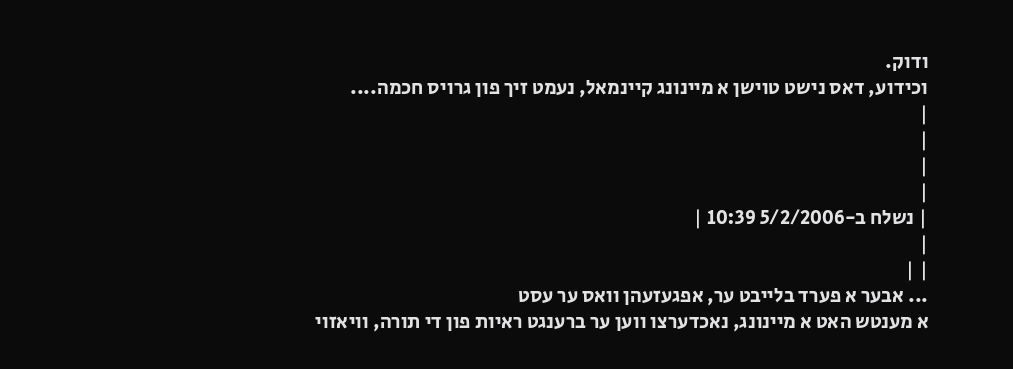ודוק.
וכידוע, דאס נישט טוישן א מיינונג קיינמאל, נעמט זיך פון גרויס חכמה....
|
|
|
|
| נשלח ב-5/2/2006 10:39 |
|
| |
... אבער א פערד בלייבט ער, אפגעזעהן וואס ער עסט
א מענטש האט א מיינונג, נאכדערצו ווען ער ברענגט ראיות פון די תורה, וויאזוי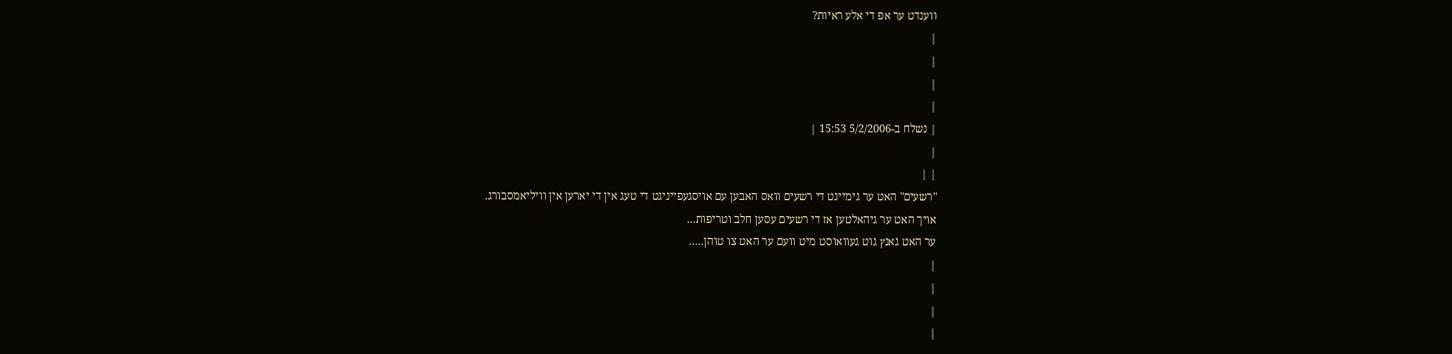ווענדט ער אפ די אלע ראיות?
|
|
|
|
| נשלח ב-5/2/2006 15:53 |
|
| |
"רשעים" האט ער גימיינט די רשעים וואס האבען עם אויסגעפייניגט די טעג אין די יארען אין וויליאמסבורג.
אויך האט ער גיהאלטען אז די רשעים עסען חלב וטריפות...
ער האט גאנץ גוט געוואוסט מיט וועם ער האט צו טוהן.....
|
|
|
|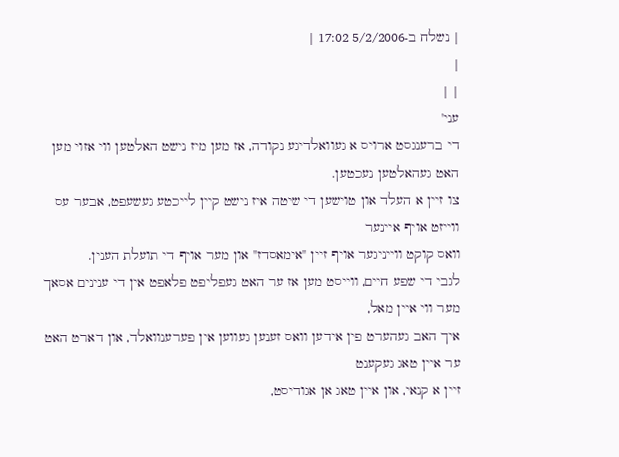| נשלח ב-5/2/2006 17:02 |
|
| |
עני'
די ברענגסט ארויס א געוואלדיגע נקודה, אז מען מיז נישט האלטען ווי אזוי מען האט געהאלטען נעכטען.
צו זיין א העלד און טוישען די שיטה איז נישט קיין לייכטע געשעפט, אבער עס ווייזט אויף איינער
וואס קוקט ווייניגער אויף זיין "אימאסדז" און מער אויף די תועלת הענין.
לגבי די שפע חיים, ווייסט מען אז ער האט געפליפט פלאפט אין די ענינים אסאך מער ווי איין מאל,
איך האב געהערט פין אידען וואס זענען געווען אין פערענוואלד, און דארט האט ער איין טאג געקענט
זיין א קנאי, און איין טאג אן אגודיסט,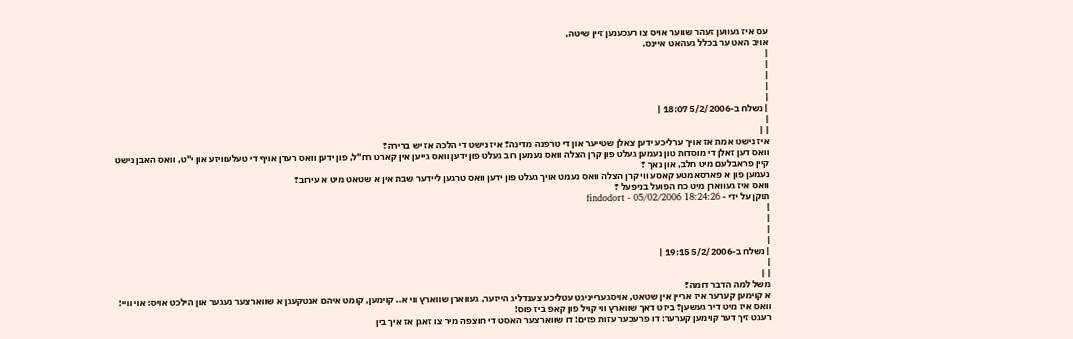עס איז געווען זעהר שווער אויס צו רעכענען זיין שיטה,
אויב האט ער בכלל געהאט איינס.
|
|
|
|
|
| נשלח ב-5/2/2006 18:07 |
|
| |
איז נישט אמת אז אויך ערליכע ידען צאלן שטייער און די טרפנה מדינה? איז נישט די הלכה אז יש ברירה?
וואס דען זאלן די מוסדות טון נעמען געלט פון קרן הצלה וואס נעמען רוב געלט פון ידען וואס גייען אין קארט רח"ל, פון ידען וואס רעדן אויף די טעלעוויזע און י"ט, וואס האבן נישט קיין פראבלעם מיט חלב, און נאך ?
נעמען פון א פארסאמטע קאסע ווי קרן הצלה וואס נעמט אויך געלט פון ידען וואס טרגען ליידער שבת אין א שטאט מיט א עירוב?
וואס איז געווארן מיט כח הפועל בניפעל ?
תוקן על ידי - findodort - 05/02/2006 18:24:26
|
|
|
|
| נשלח ב-5/2/2006 19:15 |
|
| |
משל למה הדבר דומה?
א קוימען קערער איז אריין אין שטאט, אויסגערייניגט עטליכע צענדליג הייזער, געווארן שווארץ ווי א.. קוימען, קומט איהם אנטקעגן א שווארצער נעגער און הילכט אויס: אוי וויי! וואס איז מיט דיר געשען? ביזט דאך שווארץ ווי קויל פון קאפ ביז פוס!
רעגט זיך דער קוימען קערער: דו פרעכער עזות פזים! דו שווארצער האסט די חוצפה מיר צו זאגן אז איך בין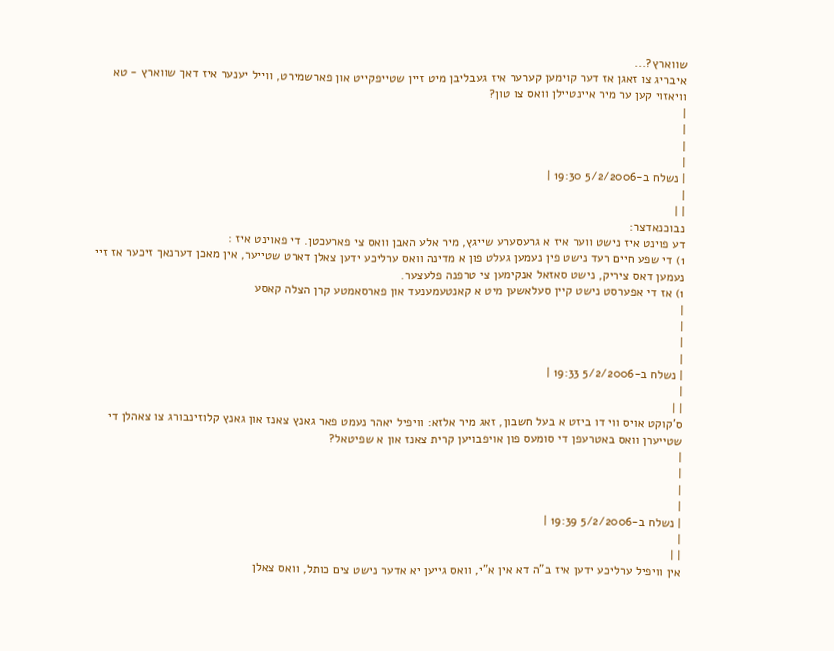שווארץ?...
איבריג צו זאגן אז דער קוימען קערער איז געבליבן מיט זיין שטייפקייט און פארשמירט, ווייל יענער איז דאך שווארץ - טא וויאזוי קען ער מיר איינטיילן וואס צו טון?
|
|
|
|
| נשלח ב-5/2/2006 19:30 |
|
| |
נבוכנאדצר:
דע פוינט איז נישט ווער איז א גרעסערע שייגץ, מיר אלע האבן וואס צי פארעכטן. די פאוינט איז :
1) די שפע חיים רעד נישט פין נעמען געלט פון א מדינה וואס ערליכע ידען צאלן דארט שטייער, אין מאכן דערנאך זיכער אז זיי נעמען דאס ציריק, נישט סאזאל אנקימען צי טרפנה פלעצער.
1) אז די אפערסט נישט קיין סעלאשען מיט א קאנטעמענעד און פארסאמטע קרן הצלה קאסע
|
|
|
|
| נשלח ב-5/2/2006 19:33 |
|
| |
ס'קוקט אויס ווי דו ביזט א בעל חשבון, זאג מיר אלזא: וויפיל יאהר נעמט פאר גאנץ צאנז און גאנץ קלוזינבורג צו צאהלן די שטייערן וואס באטרעפן די סומעס פון אויפבויען קרית צאנז און א שפיטאל?
|
|
|
|
| נשלח ב-5/2/2006 19:39 |
|
| |
אין וויפיל ערליכע ידען איז ב"ה דא אין א"י, וואס גייען יא אדער נישט צים כותל, וואס צאלן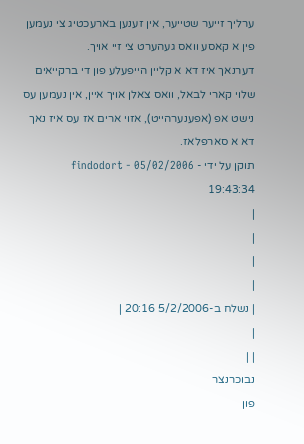ערליך זייער שטייער, אין זענען בארעכטיג צי נעמען פין א קאסע וואס געהערט צי זיי אויך.
דערנאך איז דא א קליין הייפעלע פון די ברקייאים שלוי קארי לבאל, וואס צאלן אויך איין, אין נעמען עס נישט אפ (אפענערהייט), אזוי ארים אז עס איז נאך דא א סארפלאז.
תוקן על ידי - findodort - 05/02/2006 19:43:34
|
|
|
|
| נשלח ב-5/2/2006 20:16 |
|
| |
נבוכרנצר
פון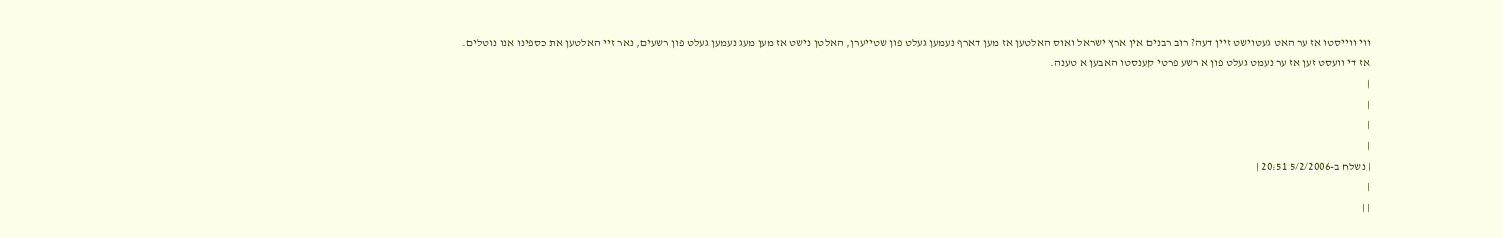ווי ווייסטו אז ער האט געטוישט זיין דעה? רוב רבנים אין ארץ ישראל ואוס האלטען אז מען דארף נעמען געלט פון שטייערן, האלטן נישט אז מען מעג נעמען געלט פון רשעים, נאר זיי האלטען את כספינו אנו נוטלים.
אז די וועסט זען אז ער נעמט געלט פון א רשע פרטי קענסטו האבען א טענה.
|
|
|
|
| נשלח ב-5/2/2006 20:51 |
|
| |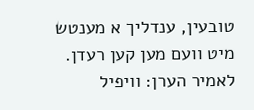טובעין, ענדליך א מענטש מיט וועם מען קען רעדן.
לאמיר הערן: וויפיל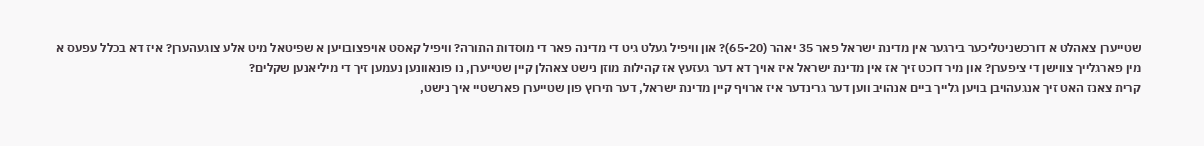שטייערן צאהלט א דורכשניטליכער בירגער אין מדינת ישראל פאר 35 יאהר (65-20)? און וויפיל געלט גיט די מדינה פאר די מוסדות התורה? וויפיל קאסט אויפצובויען א שפיטאל מיט אלע צוגעהערן? איז דא בכלל עפעס א מין פארגלייך צווישן די ציפערן? און מיר דוכט זיך אז אין מדינת ישראל איז אויך דא דער געזעץ אז קהילות מוזן נישט צאהלן קיין שטייערן, נו פונאוונען נעמען זיך די מיליאנען שקלים?
קרית צאנז האט זיך אנגעהויבן בויען גלייך ביים אנהויב ווען דער גרינדער איז ארויף קיין מדינת ישראל, דער תירוץ פון שטייערן פארשטיי איך נישט,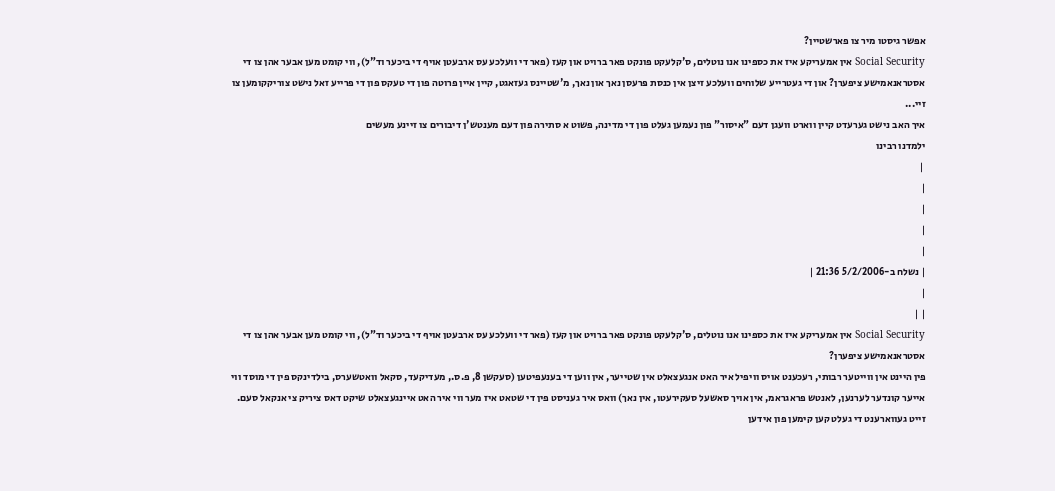אפשר גיסטו מיר צו פארשטיין?
Social Security אין אמעריקע איז את כספינו אנו נוטלים, ס'קלעקט פונקט פאר ברויט און קעז (פאר די וועלכע עס ארבעטן אויף די ביכער וד"ל), ווי קומט מען אבער אהן צו די אסטראנאמישע ציפערן? און די געטרייע שלוחים וועלכע זיצן אין כנסת פּרעסן נאך און נאך, מ'שטיינס געזאגט, קיין איין פרוטה פון די טעקס פון די פרייע זאל נישט צוריקקומען צו זיי...
איך האב נישט גערעדט קיין ווארט וועגן דעם "איסור" פון נעמען געלט פון די מדינה, פשוט א סתירה פון דעם מענטש'ן דיבורים צו זיינע מעשים
ילמדנו רבינו
 |
|
|
|
|
| נשלח ב-5/2/2006 21:36 |
|
| |
Social Security אין אמעריקע איז את כספינו אנו נוטלים, ס'קלעקט פונקט פאר ברויט און קעז (פאר די וועלכע עס ארבעטן אויף די ביכער וד"ל), ווי קומט מען אבער אהן צו די אסטראנאמישע ציפערן?
פין היינט אין ווייטער רבותי, רעכענט אויס וויפיל איר האט אנגעצאלט אין שטייער, אין ווען די בענעפיטען (סעקשן 8, פ.ס., מעדיקעד, סקאל וואטשערס, בילדינקס פין די מוסד ווי אייער קונדער לערנען, לאנטש פראגראמ, אין אויך סאשעל סעקירעטו, אין נאך) וואס איר געניסט פין די שטאט איז מער ווי איר האט איינגעצאלט שיקט דאס ציריק צי אנקאל סעם. זייט געווארענט די געלט קען קימען פון אידען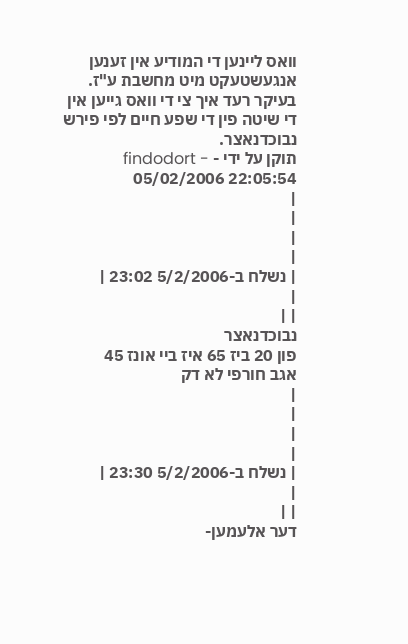וואס ליינען די המודיע אין זענען אנגעשטעקט מיט מחשבת ע"ז. בעיקר רעד איך צי די וואס גייען אין די שיטה פין די שפע חיים לפי פירש נבוכדנאצר.
תוקן על ידי - findodort - 05/02/2006 22:05:54
|
|
|
|
| נשלח ב-5/2/2006 23:02 |
|
| |
נבוכדנאצר
פון 20 ביז 65 איז ביי אונז 45
אגב חורפי לא דק
|
|
|
|
| נשלח ב-5/2/2006 23:30 |
|
| |
דער אלעמען-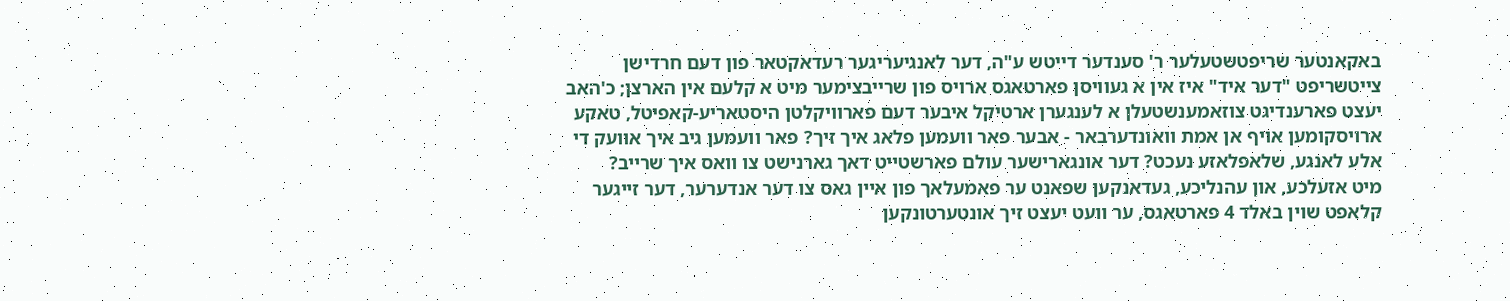באקאנטער שריפטשטעלער ר' סענדער דייטש ע"ה, דער לאנגיעריגער רעדאקטאר פון דעם חרדישן צייטשריפט "דער איד" איז אין א געוויסן פארטאגס ארויס פון שרייבצימער מיט א קלעם אין הארצן; כ'האב יעצט פארענדיגט צוזאמענשטעלן א לענגערן ארטיקל איבער דעם פארוויקלטן היסטאריע-קאפיטל, טאקע ארויסקומען אויף אן אמת וואונדערבאר - אבער פאר וועמען פלאג איך זיך? פאר וועמען גיב איך אוועק די אלע לאנגע, שלאפלאזע נעכט? דער אונגארישער עולם פארשטייט דאך גארנישט צו וואס איך שרייב?
מיט אזעלכע, און עהנליכע, געדאנקען שפאנט ער פאמעלאך פון איין גאס צו דער אנדערער, דער זייגער קלאפט שוין באלד 4 פארטאגס, ער וועט יעצט זיך אונטערטונקען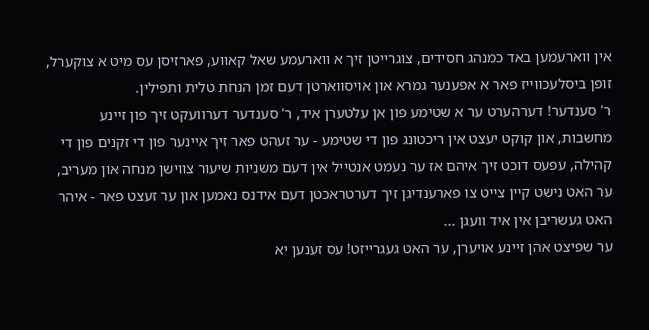אין ווארעמען באד כמנהג חסידים, צוגרייטן זיך א ווארעמע שאל קאווע, פארזיסן עס מיט א צוקערל, זופן ביסלעכווייז פאר א אפענער גמרא און אויסווארטן דעם זמן הנחת טלית ותפילין.
ר' סענדער! דערהערט ער א שטימע פון אן עלטערן איד, ר' סענדער דערוועקט זיך פון זיינע מחשבות, און קוקט יעצט אין ריכטונג פון די שטימע - ער זעהט פאר זיך איינער פון די זקנים פון די קהילה, עפעס דוכט זיך איהם אז ער נעמט אנטייל אין דעם משניות שיעור צווישן מנחה און מעריב, ער האט נישט קיין צייט צו פארענדיגן זיך דערטראכטן דעם אידנס נאמען און ער זעצט פאר - איהר האט געשריבן אין איד וועגן ...
ער שפיצט אהן זיינע אויערן, ער האט געגרייזט! עס זענען יא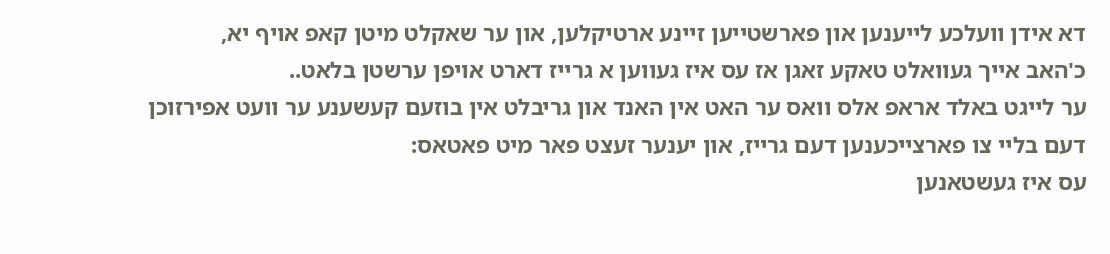דא אידן וועלכע לייענען און פארשטייען זיינע ארטיקלען, און ער שאקלט מיטן קאפ אויף יא,
כ'האב אייך געוואלט טאקע זאגן אז עס איז געווען א גרייז דארט אויפן ערשטן בלאט..
ער לייגט באלד אראפ אלס וואס ער האט אין האנד און גריבלט אין בוזעם קעשענע ער וועט אפירזוכן דעם בליי צו פארצייכענען דעם גרייז, און יענער זעצט פאר מיט פאטאס:
עס איז געשטאנען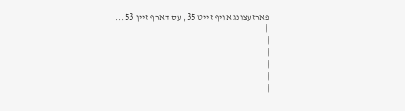פארזעצונג אויף זייט 35, עס דארף זיין 53...
 |
|
|
|
|
|